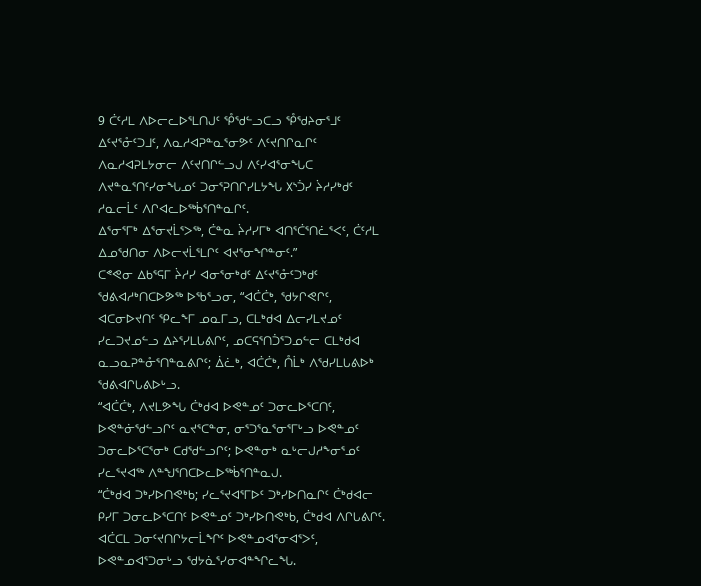9 ᑖᑦᓱᒪ ᐱᐅᓕᓚᐅᕐᒪᑎᒍᑦ ᕾᖁᓪᓗᑕᓗ ᕾᖁᔨᓂᕐᒧᑦ ᐃᑦᔪᕐᓁᑦᑐᒧᑦ, ᐱᓇᓱᐊᕈᓐᓇᕐᓂᕗᑦ ᐱᑦᔪᑎᒋᓇᒋᑦ ᐱᓇᓱᐊᕈᒪᔭᓂᓕ ᐱᑦᔪᑎᒋᓪᓗᒍ ᐱᑦᓯᐊᕐᓂᖓᑕ ᐱᔪᓐᓇᕐᑎᑦᓯᓂᖓᓄᑦ ᑐᓂᕐᕈᑎᒋᓯᒪᔭᖓ ᙭ᔅᑑᓯ ᔩᓱᓯᒃᑯᑦ ᓱᓇᓕᒫᑦ ᐱᒋᐊᓚᐅᖅᑳᕐᑎᓐᓇᒋᑦ.
ᐃᕐᓂᕐᒥᒃ ᐃᕐᓂᔪᒫᕐᐳᖅ, ᑖᓐᓇ ᔩᓱᓯᒥᒃ ᐊᑎᕐᑖᕐᑎᓛᕐᐸᑦ, ᑖᑦᓱᒪ ᐃᓄᖁᑎᓂ ᐱᐅᓕᔪᒫᕐᒪᒋᑦ ᐊᔪᕐᓂᖏᓐᓂᑦ.”
ᑕᕝᕙᓂ ᐃᑲᕐᕋᒥ ᔩᓱᓯ ᐊᓂᕐᓂᒃᑯᑦ ᐃᑦᔪᕐᓁᑦᑐᒃᑯᑦ ᖁᕕᐊᓱᒃᑎᑕᐅᕗᖅ ᐅᖃᕐᓗᓂ, “ᐊᑖᑖᒃ, ᖁᔭᒋᕙᒋᑦ, ᐊᑕᓂᐅᔪᑎᑦ ᕿᓚᖕᒥ ᓄᓇᒥᓗ, ᑕᒪᒃᑯᐊ ᐃᓕᓯᒪᔪᓄᑦ ᓯᓚᑐᔪᓄᓪᓗ ᐃᔨᕐᓯᒪᒐᕕᒋᑦ, ᓄᑕᕋᕐᑎᑑᕐᑐᓄᓪᓕ ᑕᒪᒃᑯᐊ ᓇᓗᓇᕈᓐᓁᕐᑎᓐᓇᕕᒋᑦ; ᐄᓛᒃ, ᐊᑖᑖᒃ, ᑍᒫᒃ ᐱᖁᓯᒪᒐᕕᐅᒃ ᖁᕕᐊᒋᒐᕕᐅᒡᓗ.
“ᐊᑖᑖᒃ, ᐱᔪᒪᕗᖓ ᑖᒃᑯᐊ ᐅᕙᓐᓄᑦ ᑐᓂᓚᐅᕐᑕᑎᑦ, ᐅᕙᓐᓃᖁᓪᓗᒋᑦ ᓇᔪᕐᑕᓐᓂ, ᓂᕐᑐᕐᓇᕐᓂᕐᒥᒡᓗ ᐅᕙᓐᓄᑦ ᑐᓂᓚᐅᕐᑕᕐᓂᒃ ᑕᑯᖁᓪᓗᒋᑦ; ᐅᕙᓐᓂᒃ ᓇᒡᓕᒍᓱᖕᓂᕐᓄᑦ ᓯᓚᕐᔪᐊᖅ ᐱᓐᖑᕐᑎᑕᐅᓚᐅᖅᑳᕐᑎᓐᓇᒍ.
“ᑖᒃᑯᐊ ᑐᒃᓯᐅᑎᕙᒃᑲ; ᓯᓚᕐᔪᐊᕐᒥᐅᑦ ᑐᒃᓯᐅᑎᓇᒋᑦ ᑖᒃᑯᐊᓕ ᑭᓯᒥ ᑐᓂᓚᐅᕐᑕᑎᑦ ᐅᕙᓐᓄᑦ ᑐᒃᓯᐅᑎᕙᒃᑲ, ᑖᒃᑯᐊ ᐱᒋᒐᕕᒋᑦ.
ᐊᑖᑕᒪ ᑐᓂᑦᔪᑎᒋᔭᓕᒫᖏᑦ ᐅᕙᓐᓄᐊᕐᓂᐊᕐᐳᑦ, ᐅᕙᓐᓄᐊᕐᑐᓂᒡᓗ ᖁᔭᓈᕐᓯᓂᐊᓐᖏᓚᖓ.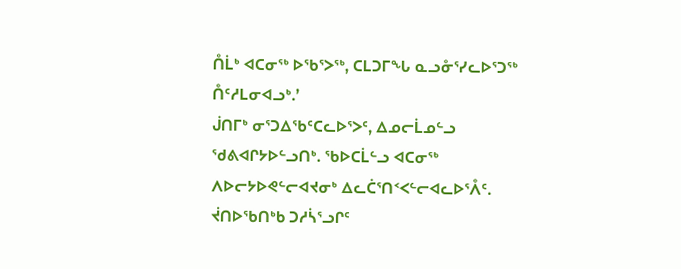ᑍᒫᒃ ᐊᑕᓂᖅ ᐅᖃᕐᐳᖅ, ᑕᒪᑐᒥᖓ ᓇᓗᓁᕐᓯᓚᐅᕐᑐᖅ ᑍᑦᓱᒪᓂᐊᓗᒃ.’
ᒎᑎᒥᒃ ᓂᕐᑐᐃᖃᑦᑕᓚᐅᕐᐳᑦ, ᐃᓄᓕᒫᓄᓪᓗ ᖁᕕᐊᒋᔭᐅᓪᓗᑎᒃ. ᖃᐅᑕᒫᓪᓗ ᐊᑕᓂᖅ ᐱᐅᓕᔭᐅᕙᓪᓕᐊᔪᓂᒃ ᐃᓚᑖᕐᑎᑉᐸᓪᓕᐊᓚᐅᕐᐰᑦ.
ᔫᑎᐅᖃᑎᒃᑲ ᑐᓱᓵᕐᓗᒋᑦ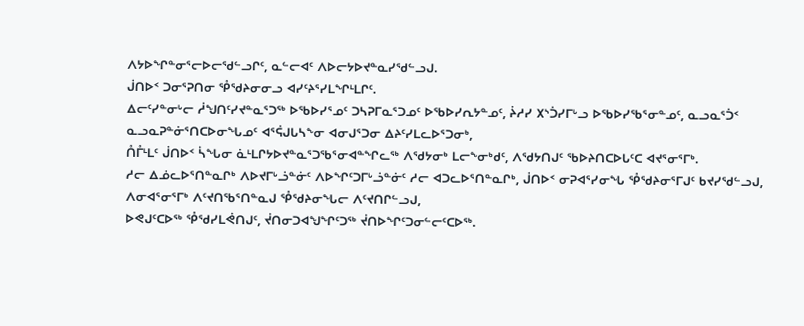ᐱᔭᐅᖏᓐᓂᕐᓕᐅᓕᖁᓪᓗᒋᑦ, ᓇᓪᓕᐊᑦ ᐱᐅᓕᔭᐅᔪᓐᓇᓯᖁᓪᓗᒍ.
ᒎᑎᐅᑉ ᑐᓂᕐᕈᑎᓂ ᕾᖁᔨᓂᓂᓗ ᐊᓯᑦᔨᕐᓯᒪᖏᒻᒪᒋᑦ.
ᐃᓕᑦᓯᓐᓂᒡᓕ ᓲᖑᑎᑦᓯᔪᓐᓇᕐᑐᖅ ᐅᖃᐅᓯᕐᓄᑦ ᑐᓴᕈᒥᓇᕐᑐᓄᑦ ᐅᖃᐅᓯᕆᔭᓐᓄᑦ, ᔩᓱᓯ ᙭ᔅᑑᓯᒥᒡᓗ ᐅᖃᐅᓯᖃᕐᓂᓐᓄᑦ, ᓇᓗᓇᕐᑑᑉ ᓇᓗᓇᕈᓐᓃᕐᑎᑕᐅᓂᖓᓄᑦ ᐊᕐᕌᒍᒐᓴᖕᓂ ᐊᓂᒍᕐᑐᓂ ᐃᔨᑦᓯᒪᓚᐅᕐᑐᓂᒃ,
ᑍᒤᒻᒪᑦ ᒎᑎᐅᑉ ᓵᖓᓂ ᓈᒻᒪᒋᔭᐅᔪᓐᓇᕐᑐᖃᕐᓂᐊᓐᖏᓚᖅ ᐱᖁᔭᓂᒃ ᒪᓕᖕᓂᒃᑯᑦ, ᐱᖁᔭᑎᒍᑦ ᖃᐅᔨᑎᑕᐅᒐᑦᑕ ᐊᔪᕐᓂᕐᒥᒃ.
ᓱᓕ ᐃᓅᓚᐅᕐᑎᓐᓇᒋᒃ ᐱᐅᔪᒥᒡᓘᓐᓃᑦ ᐱᐅᖏᑦᑐᒥᒡᓘᓐᓃᑦ ᓱᓕ ᐊᑐᓚᐅᕐᑎᓐᓇᒋᒃ, ᒎᑎᐅᑉ ᓂᕈᐊᕐᓯᓂᖓ ᕾᖁᔨᓂᕐᒥᒍᑦ ᑲᔪᓯᖁᓪᓗᒍ, ᐱᓂᐊᕐᓂᕐᒥᒃ ᐱᑦᔪᑎᖃᕐᑎᓐᓇᒍ ᕾᖁᔨᓂᖓᓕ ᐱᑦᔪᑎᒋᓪᓗᒍ,
ᐅᕙᒍᑦᑕᐅᖅ ᕾᖁᓯᒪᕚᑎᒍᑦ, ᔫᑎᓂᑐᐊᖑᖏᑦᑐᖅ ᔫᑎᐅᖏᑦᑐᓂᓪᓕᑦᑕᐅᖅ.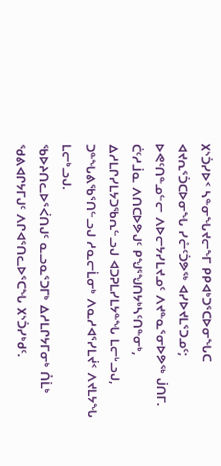᙭ᔅᑑᓯᐅᑉ ᓴᓐᓂᖓᔪᓕᖕᒥ ᑭᑭᐊᒃᑐᕐᑕᐅᓂᖓᑕ ᐊᔪᕆᕐᑑᑕᐅᓂᖓ ᓯᓔᑦᑑᕗᖅ ᐊᓯᐅᔪᒪᕐᑐᓄᑦ; ᐅᕙᑦᑎᓐᓄᓪᓕ ᐱᐅᓕᔭᓯᒪᔪᓄᑦ ᐱᔪᓐᓇᕐᓂᐅᕗᖅ ᒎᑎᒥ.
ᑖᑦᓱᒨᓇ ᐱᑎᑕᐅᕗᒍᑦ ᑭᖑᕐᖑᑎᔭᒃᓴᑦᑎᓐᓂᒃ, ᐃᓱᒪᒋᓯᒪᔭᑐᖃᕆᓪᓗᒍ ᐊᑐᕈᒪᓯᒪᔭᓐᖓ ᒪᓕᒡᓗᒍ, ᑐᓐᖓᕕᖃᕐᑎᓪᓗᒍ ᓱᓇᓕᒫᓂᒃ ᐱᓇᓱᐊᕐᓯᒪᔫᑉ ᐱᔪᒪᔭᖓ ᒪᓕᒃᓗᒍ.
ᖃᐅᔨᑎᓚᐅᕐᐹᑎᒍᑦ ᓇᓗᓇᕐᑐᒥᒃ ᐃᓱᒪᒋᔭᒥᓂᒃ ᑍᒫᒃ ᖁᕕᐊᒋᔭᒥᒍᑦ ᐱᒋᐊᕐᑎᓚᐅᕐᑕᖓ ᙭ᔅᑑᓯᒃᑯᑦ.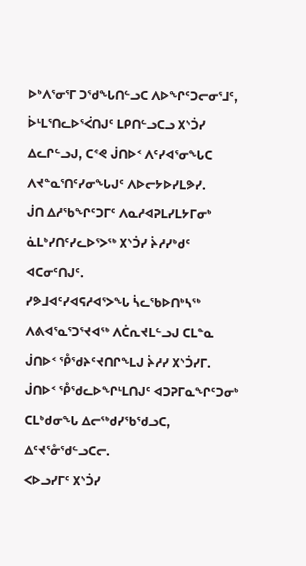ᐅᒃᐱᕐᓂᕐᒥ ᑐᖁᖓᑎᓪᓗᑕ ᐱᐅᖏᑦᑐᓕᓂᕐᒧᑦ, ᐆᒻᒪᕐᑎᓚᐅᕐᐹᑎᒍᑦ ᒪᑭᑎᓪᓗᑕᓗ ᙭ᔅᑑᓯ ᐃᓚᒋᓪᓗᒍ, ᑕᕝᕙ ᒎᑎᐅᑉ ᐱᑦᓯᐊᕐᓂᖓᑕ ᐱᔪᓐᓇᕐᑎᑦᓯᓂᖓᒍᑦ ᐱᐅᓕᔭᐅᓯᒪᕗᓯ.
ᒎᑎ ᐃᓱᖃᖏᑦᑐᒥᑦ ᐱᓇᓱᐊᕈᒪᓯᒪᔭᒥᓂᒃ ᓈᒪᒃᓯᑎᑦᓯᓚᐅᕐᐳᖅ ᙭ᔅᑑᓯ ᔩᓱᓯᒃᑯᑦ ᐊᑕᓂᑦᑎᒍᑦ.
ᓯᕗᒧᐊᑦᓯᐊᕋᓱᐊᕐᐳᖓ ᓵᓚᖃᐅᑎᒃᓴᖅ ᐱᕕᐊᕐᓇᕐᑐᕐᔪᐊᖅ ᐱᑖᕆᔪᒪᓪᓗᒍ ᑕᒪᓐᓇ ᒎᑎᐅᑉ ᕾᖁᔨᑦᔪᑎᒋᖕᒪᒍ ᔩᓱᓯ ᙭ᔅᑑᓯᒥ.
ᒎᑎᐅᑉ ᕾᖁᓚᐅᖏᒻᒪᑎᒍᑦ ᐊᑐᕈᒥᓇᖏᑦᑐᓂᒃ ᑕᒪᒃᑯᓂᖓ ᐃᓕᖅᑯᓯᖃᖁᓗᑕ, ᐃᑦᔪᕐᓁᖁᓪᓗᑕᓕ.
ᐸᐅᓗᓯᒥᑦ ᙭ᔅᑑᓯ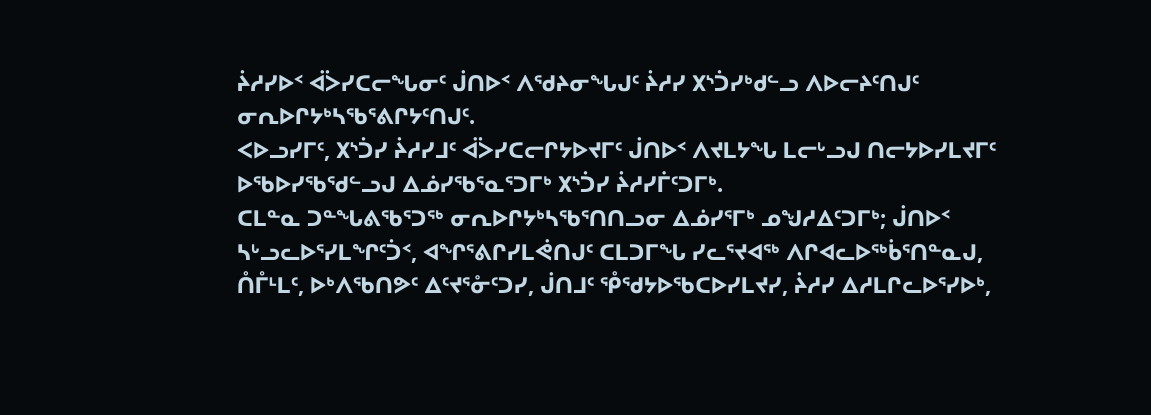ᔩᓱᓯᐅᑉ ᐋᐴᓯᑕᓕᖓᓂᑦ ᒎᑎᐅᑉ ᐱᖁᔨᓂᖓᒍᑦ ᔩᓱᓯ ᙭ᔅᑑᓯᒃᑯᓪᓗ ᐱᐅᓕᔨᑦᑎᒍᑦ ᓂᕆᐅᒋᔭᒃᓴᖃᕐᕕᒋᔭᑦᑎᒍᑦ.
ᐸᐅᓗᓯᒥᑦ, ᙭ᔅᑑᓯ ᔩᓱᓯᒧᑦ ᐋᐴᓯᑕᓕᒋᔭᐅᔪᒥᑦ ᒎᑎᐅᑉ ᐱᔪᒪᔭᖓ ᒪᓕᒡᓗᒍ ᑎᓕᔭᐅᓯᒪᔪᒥᑦ ᐅᖃᐅᓯᖃᖁᓪᓗᒍ ᐃᓅᓯᖃᕐᓇᕐᑐᒥᒃ ᙭ᔅᑑᓯ ᔩᓱᓯᒦᑦᑐᒥᒃ.
ᑕᒪᓐᓇ ᑐᓐᖓᕕᖃᕐᑐᖅ ᓂᕆᐅᒋᔭᒃᓴᖃᕐᑎᑎᓗᓂ ᐃᓅᓯᕐᒥᒃ ᓄᖑᓱᐃᑦᑐᒥᒃ; ᒎᑎᐅᑉ ᓴᒡᓗᓚᐅᕐᓯᒪᖏᑦᑑᑉ, ᐊᖏᕐᕕᒋᓯᒪᕚᑎᒍᑦ ᑕᒪᑐᒥᖓ ᓯᓚᕐᔪᐊᖅ ᐱᒋᐊᓚᐅᖅᑳᕐᑎᓐᓇᒍ,
ᑍᒤᒻᒪᑦ, ᐅᒃᐱᖃᑎᕗᑦ ᐃᑦᔪᕐᓁᑦᑐᓯ, ᒎᑎᒧᑦ ᕾᖁᔭᐅᖃᑕᐅᓯᒪᔪᓯ, ᔩᓱᓯ ᐃᓱᒪᒋᓚᐅᕐᓯᐅᒃ,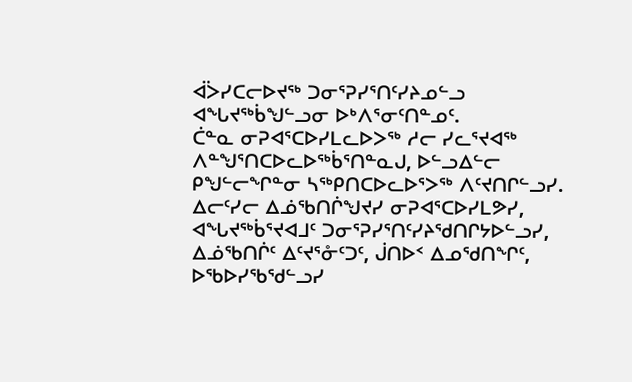ᐋᐴᓯᑕᓕᐅᔪᖅ ᑐᓂᕐᕈᓯᕐᑎᑦᓯᔨᓄᓪᓗ ᐊᖓᔪᖅᑳᖑᓪᓗᓂ ᐅᒃᐱᕐᓂᑦᑎᓐᓄᑦ.
ᑖᓐᓇ ᓂᕈᐊᕐᑕᐅᓯᒪᓚᐅᐳᖅ ᓱᓕ ᓯᓚᕐᔪᐊᖅ ᐱᓐᖑᕐᑎᑕᐅᓚᐅᖅᑳᕐᑎᓐᓇᒍ, ᐅᓪᓗᐃᓪᓕ ᑭᖑᓪᓕᖏᓐᓂ ᓴᖅᑭᑎᑕᐅᓚᐅᕐᐳᖅ ᐱᑦᔪᑎᒋᓪᓗᓯ.
ᐃᓕᑦᓯᓕ ᐃᓅᖃᑎᒌᖑᔪᓯ ᓂᕈᐊᕐᑕᐅᓯᒪᕗᓯ, ᐊᖓᔪᖅᑳᕐᔪᐊᒧᑦ ᑐᓂᕐᕈᓯᕐᑎᑦᓯᔨᖁᑎᒋᔭᐅᓪᓗᓯ, ᐃᓅᖃᑎᒌᑦ ᐃᑦᔪᕐᓁᑦᑐᑦ, ᒎᑎᐅᑉ ᐃᓄᖁᑎᖏᑦ, ᐅᖃᐅᓯᖃᖁᓪᓗᓯ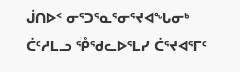ᒎᑎᐅᑉ ᓂᕐᑐᕐᓇᕐᓂᕐᔪᐊᖓᓂᒃ ᑖᑦᓱᒪᓗ ᕾᖁᓚᐅᕐᒪᓯ ᑖᕐᔪᐊᕐᒥᑦ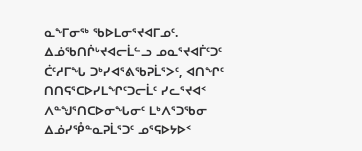ᓇᖕᒥᓂᖅ ᖃᐅᒪᓂᕐᔪᐊᒥᓄᑦ.
ᐃᓅᖃᑎᒌᒡᔪᐊᓕᒫᓪᓗ ᓄᓇᕐᔪᐊᒦᑦᑐᑦ ᑖᑦᓱᒥᖓ ᑐᒃᓯᐊᕐᕕᖃᕈᒫᕐᐳᑦ, ᐊᑎᖏᑦ ᑎᑎᕋᕐᑕᐅᓯᒪᖏᑦᑐᓕᒫᑦ ᓯᓚᕐᔪᐊᑉ ᐱᓐᖑᕐᑎᑕᐅᓂᖓᓂᑦ ᒪᒃᐱᕐᑐᖃᓂ ᐃᓅᓯᕾᓐᓇᕈᒫᕐᑐᑦ ᓄᕐᕋᐅᔭᐅᑉ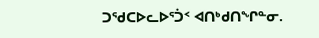ᑐᖁᑕᐅᓚᐅᕐᑑᑉ ᐊᑎᒃᑯᑎᖏᓐᓂ.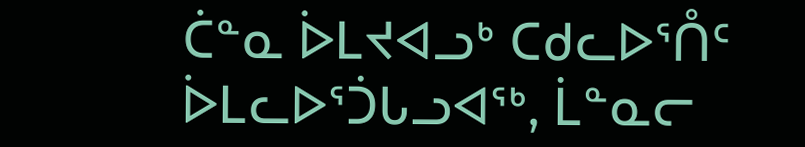ᑖᓐᓇ ᐆᒪᔪᐊᓗᒃ ᑕᑯᓚᐅᕐᑍᑦ ᐆᒪᓚᐅᕐᑑᒐᓗᐊᖅ, ᒫᓐᓇᓕ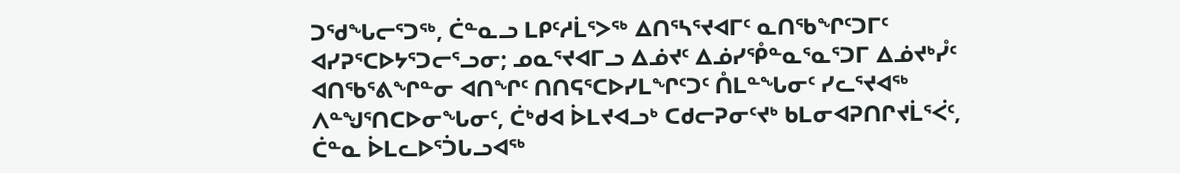ᑐᖁᖓᓕᕐᑐᖅ, ᑖᓐᓇᓗ ᒪᑭᑦᓱᒫᕐᐳᖅ ᐃᑎᕐᓴᕐᔪᐊᒥᑦ ᓇᑎᖃᖏᑦᑐᒥᑦ ᐊᓯᕈᕐᑕᐅᔭᕐᑐᓕᕐᓗᓂ; ᓄᓇᕐᔪᐊᒥᓗ ᐃᓅᔪᑦ ᐃᓅᓯᕾᓐᓇᕐᓇᕐᑐᒥ ᐃᓅᔪᒃᓮᑦ ᐊᑎᖃᕐᕕᖏᓐᓂ ᐊᑎᖏᑦ ᑎᑎᕋᕐᑕᐅᓯᒪᖏᑦᑐᑦ ᑍᒪᓐᖓᓂᑦ ᓯᓚᕐᔪᐊᖅ ᐱᓐᖑᕐᑎᑕᐅᓂᖓᓂᑦ, ᑖᒃᑯᐊ ᐆᒪᔪᐊᓗᒃ ᑕᑯᓕᕈᓂᑦᔪᒃ ᑲᒪᓂᐊᕈᑎᒋᔪᒫᕐᐹᑦ, ᑖᓐᓇ ᐆᒪᓚᐅᕐᑑᒐᓗᐊᖅ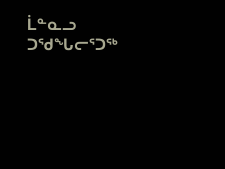ᒫᓐᓇᓗ ᑐᖁᖓᓕᕐᑐᖅ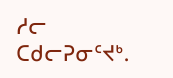ᓱᓕ ᑕᑯᓕᕈᓂᑦᔪᒃ.